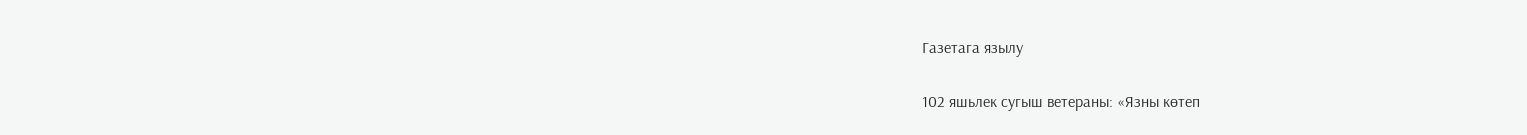Газетага язылу

102 яшьлек сугыш ветераны: «Язны көтеп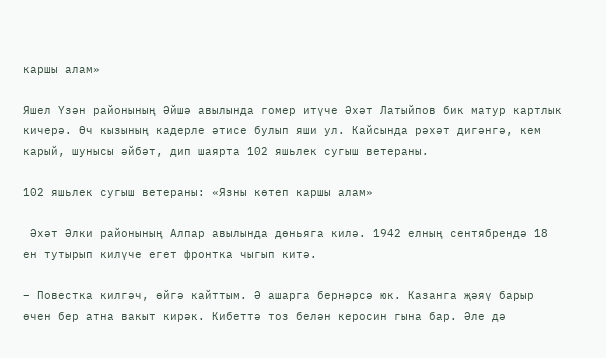каршы алам»

Яшел Үзән районының Әйшә авылында гомер итүче Әхәт Латыйпов бик матур картлык кичерә. Өч кызының кадерле әтисе булып яши ул. Кайсында рәхәт дигәнгә, кем карый, шунысы әйбәт, дип шаярта 102 яшьлек сугыш ветераны.

102 яшьлек сугыш ветераны: «Язны көтеп каршы алам»

 Әхәт Әлки районының Алпар авылында дөньяга килә. 1942 елның сентябрендә 18 ен тутырып килүче егет фронтка чыгып китә.

– Повестка килгәч, өйгә кайттым. Ә ашарга бернәрсә юк. Казанга җәяү барыр өчен бер атна вакыт кирәк. Кибеттә тоз белән керосин гына бар. Әле дә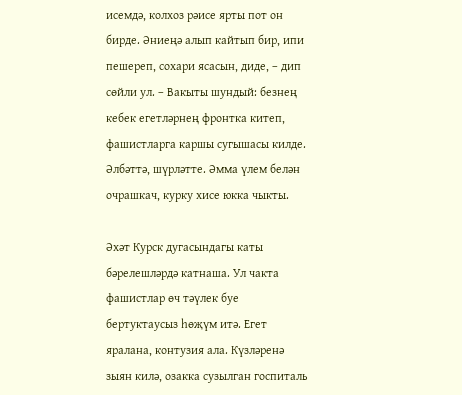исемдә, колхоз рәисе ярты пот он бирде. Әниеңә алып кайтып бир, ипи пешереп, сохари ясасын, диде, – дип сөйли ул. – Вакыты шундый: безнең кебек егетләрнең фронтка китеп, фашистларга каршы сугышасы килде. Әлбәттә, шүрләтте. Әмма үлем белән очрашкач, курку хисе юкка чыкты.

Әхәт Курск дугасындагы каты бәрелешләрдә катнаша. Ул чакта фашистлар өч тәүлек буе бертуктаусыз һөҗүм итә. Егет яралана, контузия ала. Күзләренә зыян килә, озакка сузылган госпиталь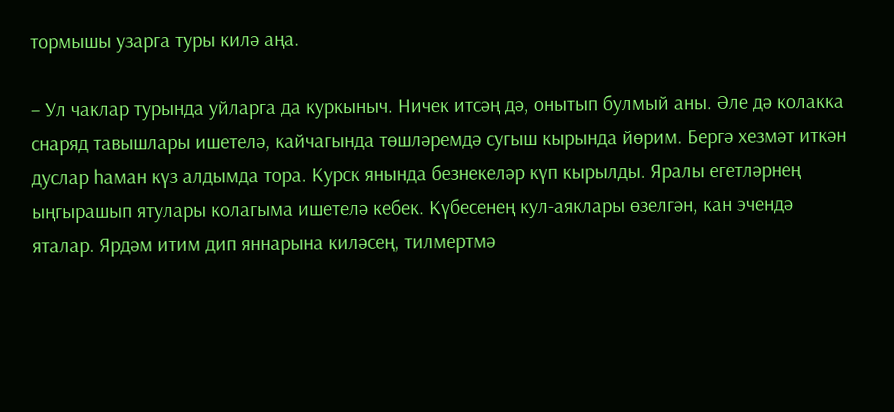тормышы узарга туры килә аңа.

– Ул чаклар турында уйларга да куркыныч. Ничек итсәң дә, онытып булмый аны. Әле дә колакка снаряд тавышлары ишетелә, кайчагында төшләремдә сугыш кырында йөрим. Бергә хезмәт иткән дуслар һаман күз алдымда тора. Курск янында безнекеләр күп кырылды. Яралы егетләрнең ыңгырашып ятулары колагыма ишетелә кебек. Күбесенең кул-аяклары өзелгән, кан эчендә яталар. Ярдәм итим дип яннарына киләсең, тилмертмә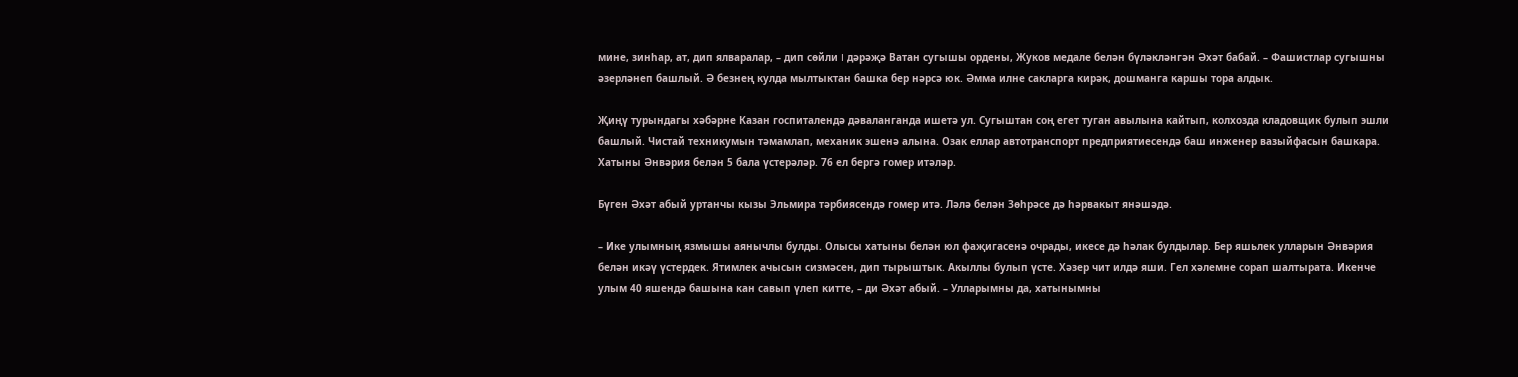мине, зинһар, ат, дип ялваралар, – дип сөйли I дәрәҗә Ватан сугышы ордены, Жуков медале белән бүләкләнгән Әхәт бабай. – Фашистлар сугышны әзерләнеп башлый. Ә безнең кулда мылтыктан башка бер нәрсә юк. Әмма илне сакларга кирәк, дошманга каршы тора алдык.

Җиңү турындагы хәбәрне Казан госпиталендә дәваланганда ишетә ул. Сугыштан соң егет туган авылына кайтып, колхозда кладовщик булып эшли башлый. Чистай техникумын тәмамлап, механик эшенә алына. Озак еллар автотранспорт предприятиесендә баш инженер вазыйфасын башкара. Хатыны Әнвәрия белән 5 бала үстерәләр. 76 ел бергә гомер итәләр.

Бүген Әхәт абый уртанчы кызы Эльмира тәрбиясендә гомер итә. Ләлә белән Зөһрәсе дә һәрвакыт янәшәдә.

– Ике улымның язмышы аянычлы булды. Олысы хатыны белән юл фаҗигасенә очрады, икесе дә һәлак булдылар. Бер яшьлек улларын Әнвәрия белән икәү үстердек. Ятимлек ачысын сизмәсен, дип тырыштык. Акыллы булып үсте. Хәзер чит илдә яши. Гел хәлемне сорап шалтырата. Икенче улым 40 яшендә башына кан савып үлеп китте, – ди Әхәт абый. – Улларымны да, хатынымны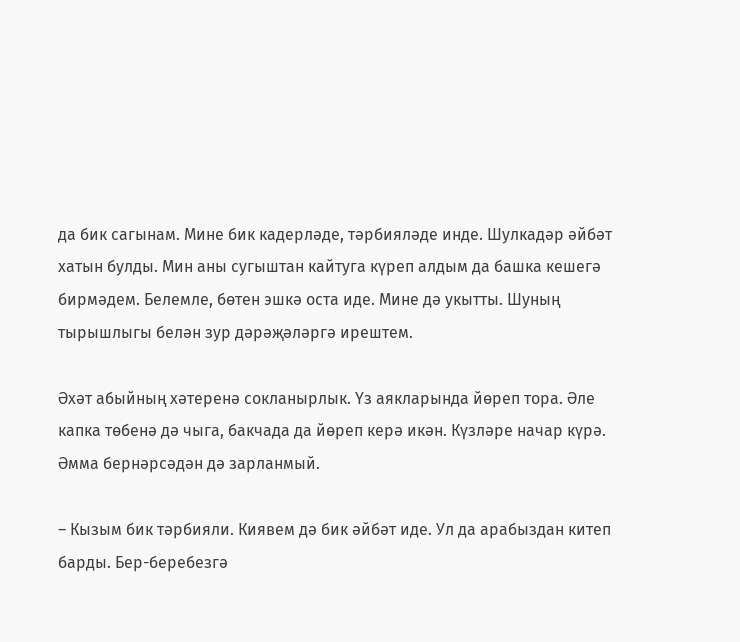да бик сагынам. Мине бик кадерләде, тәрбияләде инде. Шулкадәр әйбәт хатын булды. Мин аны сугыштан кайтуга күреп алдым да башка кешегә бирмәдем. Белемле, бөтен эшкә оста иде. Мине дә укытты. Шуның тырышлыгы белән зур дәрәҗәләргә ирештем.

Әхәт абыйның хәтеренә сокланырлык. Үз аякларында йөреп тора. Әле капка төбенә дә чыга, бакчада да йөреп керә икән. Күзләре начар күрә. Әмма бернәрсәдән дә зарланмый.

– Кызым бик тәрбияли. Киявем дә бик әйбәт иде. Ул да арабыздан китеп барды. Бер-беребезгә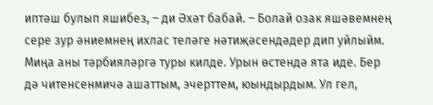иптәш булып яшибез, – ди Әхәт бабай. – Болай озак яшәвемнең сере зур әниемнең ихлас теләге нәтиҗәсендәдер дип уйлыйм. Миңа аны тәрбияләргә туры килде. Урын өстендә ята иде. Бер дә читенсенмичә ашаттым, эчерттем, юындырдым. Ул гел,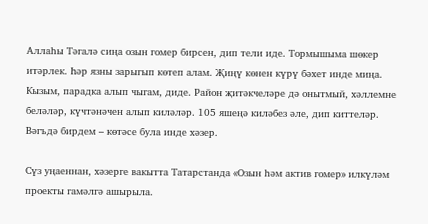Аллаһы Тәгалә сиңа озын гомер бирсен, дип тели иде. Тормышыма шөкер итәрлек. Һәр язны зарыгып көтеп алам. Җиңү көнен күрү бәхет инде миңа. Кызым, парадка алып чыгам, диде. Район җитәкчеләре дә онытмый, хәллемне беләләр, күчтәнәчен алып киләләр. 105 яшеңә киләбез әле, дип киттеләр. Вәгъдә бирдем – көтәсе була инде хәзер.

Сүз уңаеннан, хәзерге вакытта Татарстанда «Озын һәм актив гомер» илкүләм проекты гамәлгә ашырыла.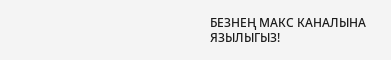БЕЗНЕҢ МАКС КАНАЛЫНА ЯЗЫЛЫГЫЗ!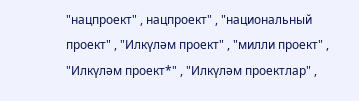"нацпроект" , нацпроект" , "национальный проект" , "Илкүләм проект" , "милли проект" , "Илкүләм проект*" , "Илкүләм проектлар" ,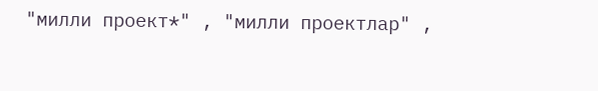"милли проект*" , "милли проектлар" ,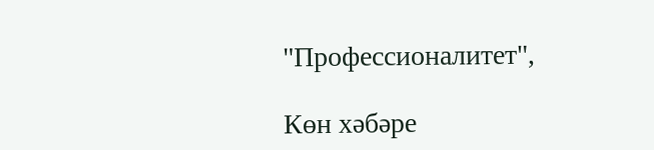"Профессионалитет",

Көн хәбәре